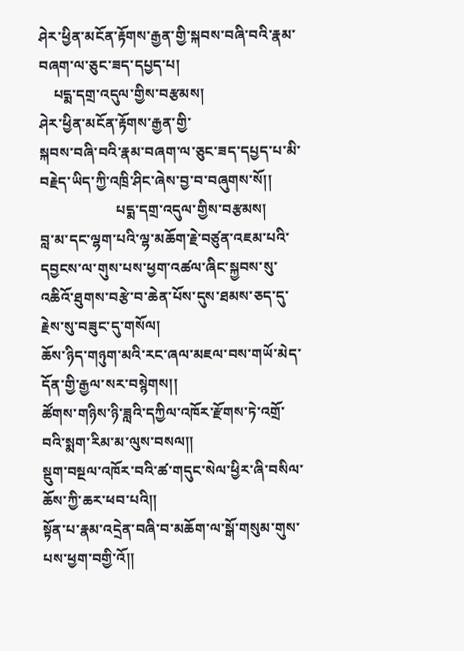ཤེར་ཕྱིན་མངོན་རྟོགས་རྒྱན་གྱི་སྐབས་བཞི་བའི་རྣམ་བཞག་ལ་ཅུང་ཟད་དཔྱད་པ།
    པདྨ་དགྲ་འདུལ་གྱིས་བརྩམས།
ཤེར་ཕྱིན་མངོན་རྟོགས་རྒྱན་གྱི་
སྐབས་བཞི་བའི་རྣམ་བཞག་ལ་ཅུང་ཟད་དཔྱད་པ་མི་བརྗེད་ཡིད་ཀྱི་འཁྲི་ཤིང་ཞེས་བྱ་བ་བཞུགས་སོ།།
                     པདྨ་དགྲ་འདུལ་གྱིས་བརྩམས།
བླ་མ་དང་ལྷག་པའི་ལྷ་མཆོག་རྗེ་བཙུན་འཇམ་པའི་དབྱངས་ལ་གུས་པས་ཕྱག་འཚལ་ཞིང་སྐྱབས་སུ་འཆིའོ་ཐུགས་བརྩེ་བ་ཆེན་པོས་དུས་ཐམས་ཅད་དུ་རྗེས་སུ་བཟུང་དུ་གསོལ།
ཆོས་ཉིད་གཉུག་མའི་རང་ཞལ་མཇལ་བས་གཡོ་མེད་དོན་གྱི་རྒྱལ་སར་བསྙེགས།།
ཚོགས་གཉིས་ཉི་ཟླའི་དཀྱིལ་འཁོར་རྫོགས་ཏེ་འགྲོ་བའི་སྨག་རིམ་མ་ལུས་བསལ།།
སྡུག་བསྔལ་འཁོར་བའི་ཚ་གདུང་སེལ་ཕྱིར་ཞི་བསིལ་ཆོས་ཀྱི་ཆར་ཕབ་པའི།།
སྟོན་པ་རྣམ་འདྲེན་བཞི་བ་མཆོག་ལ་སྒོ་གསུམ་གུས་པས་ཕྱག་བགྱི་འོ།།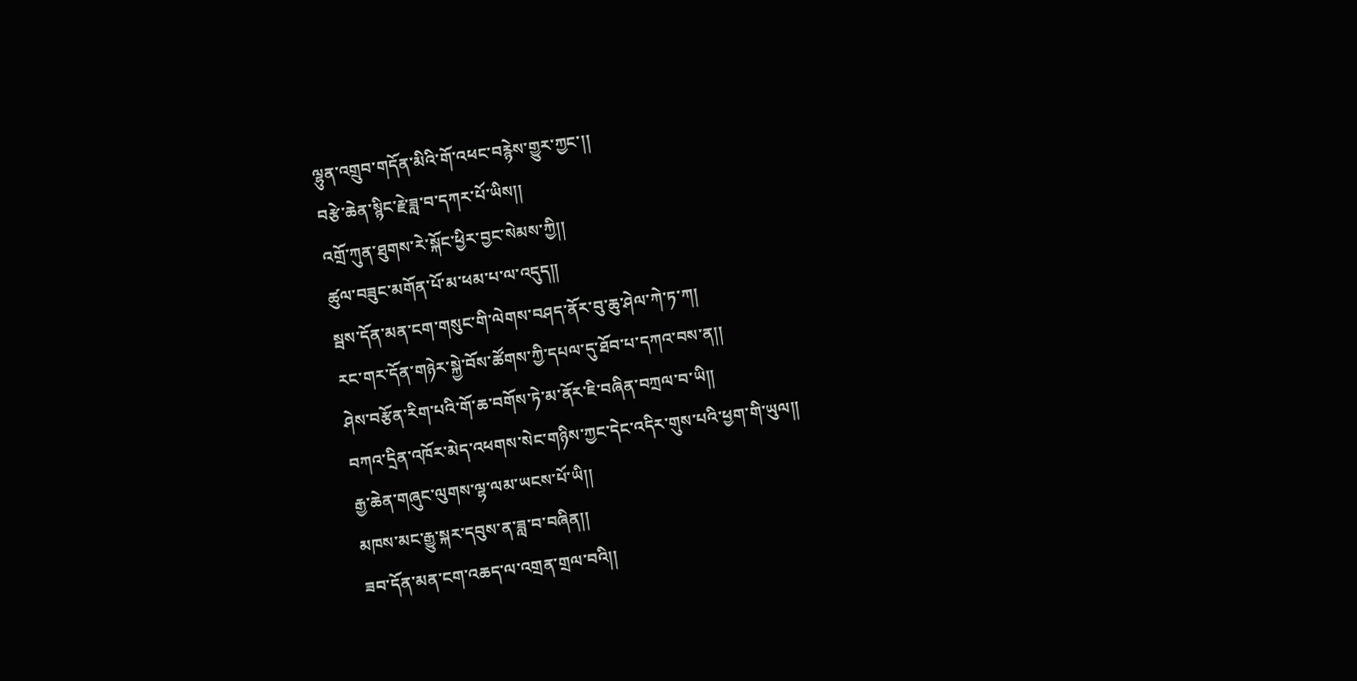ལྷུན་འགྲུབ་གདོན་མིའི་གོ་འཕང་བརྙེས་གྱུར་ཀྱང་།།
བརྩེ་ཆེན་སྙིང་རྗེ་ཟླ་བ་དཀར་པོ་ཡིས།།
འགྲོ་ཀུན་ཐུགས་རེ་སྐོང་ཕྱིར་བྱང་སེམས་ཀྱི།།
ཚུལ་བཟུང་མགོན་པོ་མ་ཕམ་པ་ལ་འདུད།།
སྦས་དོན་མན་ངག་གསུང་གི་ལེགས་བཤད་ནོར་བུ་ཆུ་ཤེལ་ཀེ་ཏ་ཀ།
རང་གར་དོན་གཉེར་སྐྱེ་བོས་ཚོགས་ཀྱི་དཔལ་དུ་ཐོབ་པ་དཀའ་བས་ན།།
ཤེས་བརྩོན་རིག་པའི་གོ་ཆ་བགོས་ཏེ་མ་ནོར་ཇི་བཞིན་བཀྲལ་བ་ཡི།།
བཀའ་དྲིན་འཁོར་མེད་འཕགས་སེང་གཉིས་ཀྱང་དེང་འདིར་གུས་པའི་ཕྱག་གི་ཡུལ།།
རྒྱ་ཆེན་གཞུང་ལུགས་ལྷ་ལམ་ཡངས་པོ་ཡི།།
མཁས་མང་རྒྱུ་སྐར་དབུས་ན་ཟླ་བ་བཞིན།།
ཟབ་དོན་མན་ངག་འཆད་ལ་འགྲན་གྲལ་བའི།།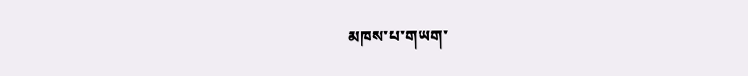མཁས་པ་གཡག་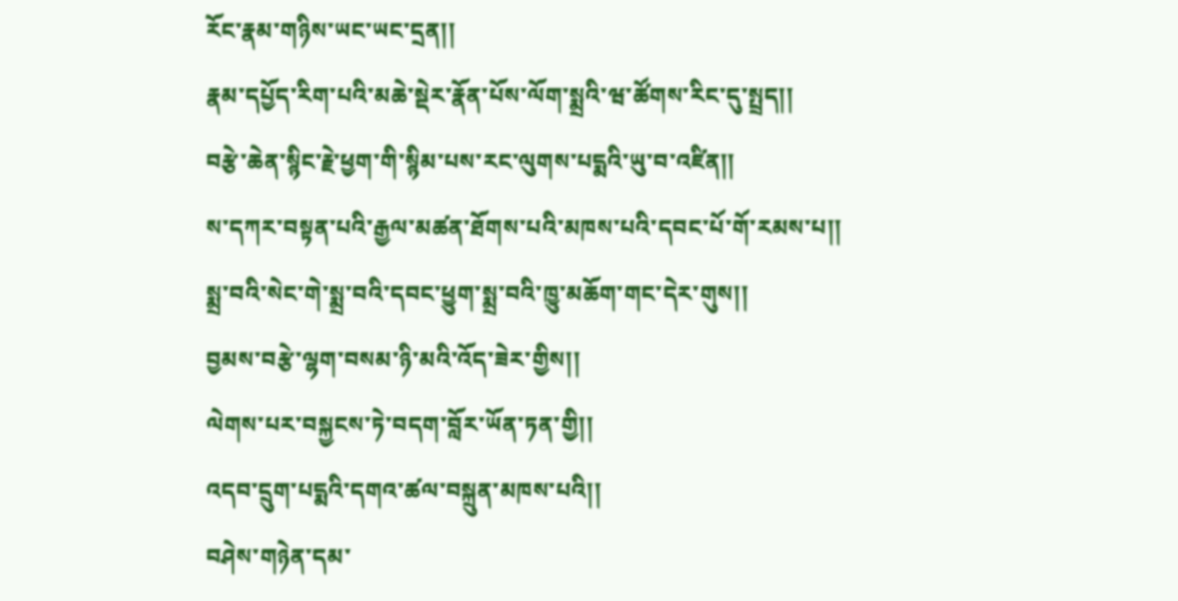རོང་རྣམ་གཉིས་ཡང་ཡང་དྲན།།
རྣམ་དཔྱོད་རིག་པའི་མཆེ་སྡེར་རྣོན་པོས་ལོག་སྨྲའི་ཝ་ཚོགས་རིང་དུ་སྤྲད།།
བརྩེ་ཆེན་སྙིང་རྗེ་ཕྱག་གི་སྙིམ་པས་རང་ལུགས་པདྨའི་ཡུ་བ་འཛིན།།
ས་དཀར་བསྟན་པའི་རྒྱལ་མཚན་ཐོགས་པའི་མཁས་པའི་དབང་པོ་གོ་རམས་པ།།
སྨྲ་བའི་སེང་གེ་སྨྲ་བའི་དབང་ཕྱུག་སྨྲ་བའི་ཁྱུ་མཆོག་གང་དེར་གུས།།
བྱམས་བརྩེ་ལྷག་བསམ་ཉི་མའི་འོད་ཟེར་གྱིས།།
ལེགས་པར་བསྐྱངས་ཏེ་བདག་བློར་ཡོན་ཏན་གྱི།།
འདབ་དྲུག་པདྨའི་དགའ་ཚལ་བསྐྲུན་མཁས་པའི།།
བཤེས་གཉེན་དམ་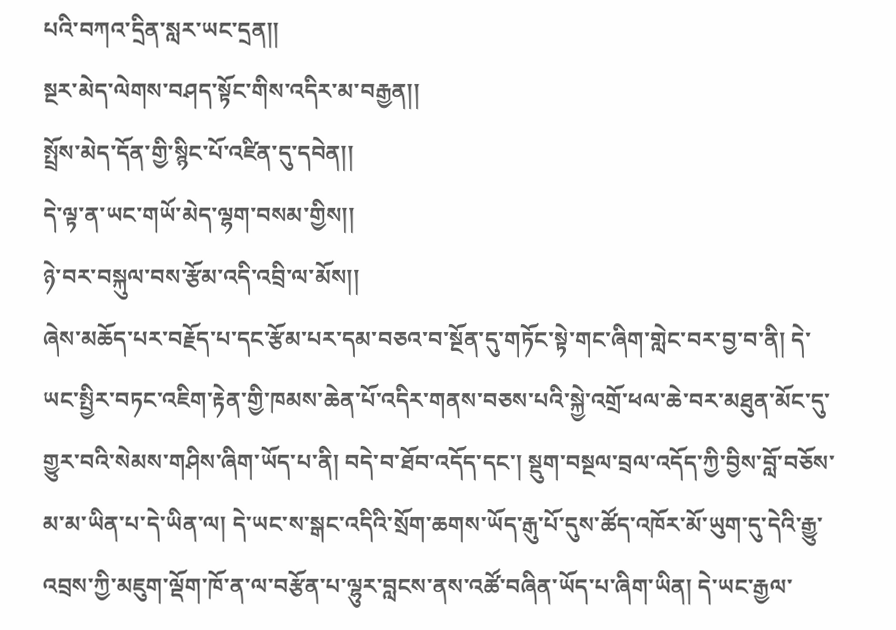པའི་བཀའ་དྲིན་སླར་ཡང་དྲན།།
སྔར་མེད་ལེགས་བཤད་སྟོང་གིས་འདིར་མ་བརྒྱན།།
སྤྲོས་མེད་དོན་གྱི་སྙིང་པོ་འཛིན་དུ་དབེན།།
དེ་ལྟ་ན་ཡང་གཡོ་མེད་ལྷག་བསམ་གྱིས།།
ཉེ་བར་བསྐུལ་བས་རྩོམ་འདི་འབྲི་ལ་མོས།།
ཞེས་མཆོད་པར་བརྗོད་པ་དང་རྩོམ་པར་དམ་བཅའ་བ་སྔོན་དུ་གཏོང་སྟེ་གང་ཞིག་གླེང་བར་བྱ་བ་ནི། དེ་ཡང་སྤྱིར་བཏང་འཇིག་རྟེན་གྱི་ཁམས་ཆེན་པོ་འདིར་གནས་བཅས་པའི་སྐྱེ་འགྲོ་ཕལ་ཆེ་བར་མཐུན་མོང་དུ་གྱུར་བའི་སེམས་གཤིས་ཞིག་ཡོད་པ་ནི། བདེ་བ་ཐོབ་འདོད་དང་། སྡུག་བསྔལ་བྲལ་འདོད་ཀྱི་བྱིས་བློ་བཅོས་མ་མ་ཡིན་པ་དེ་ཡིན་ལ། དེ་ཡང་ས་སྒང་འདིའི་སྲོག་ཆགས་ཡོད་རྒུ་པོ་དུས་ཚོད་འཁོར་མོ་ཡུག་དུ་དེའི་རྒྱུ་འབྲས་ཀྱི་མཇུག་ལྡོག་ཁོ་ན་ལ་བརྩོན་པ་ལྷུར་བླངས་ནས་འཚོ་བཞིན་ཡོད་པ་ཞིག་ཡིན། དེ་ཡང་རྒྱལ་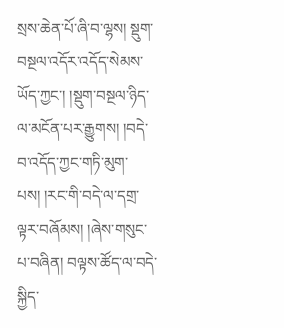སྲས་ཆེན་པོ་ཞི་བ་ལྷས། སྡུག་བསྔལ་འདོར་འདོད་སེམས་ཡོད་ཀྱང་། །སྡུག་བསྔལ་ཉིད་ལ་མངོན་པར་རྒྱུགས། །བདེ་བ་འདོད་ཀྱང་གཏི་མུག་པས། །རང་གི་བདེ་ལ་དགྲ་ལྟར་བཞོམས། །ཞེས་གསུང་པ་བཞིན། བལྟས་ཚོད་ལ་བདེ་སྐྱིད་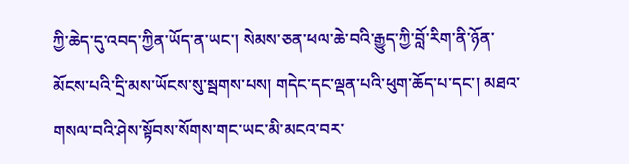ཀྱི་ཆེད་དུ་འབད་ཀྱིན་ཡོད་ན་ཡང་། སེམས་ཅན་ཕལ་ཆེ་བའི་རྒྱུད་ཀྱི་བློ་རིག་ནི་ཉོན་མོངས་པའི་དྲི་མས་ཡོངས་སུ་སྦགས་པས། གདེང་དང་ལྡན་པའི་ཕུག་ཆོད་པ་དང་། མཐའ་གསལ་བའི་ཤེས་སྟོབས་སོགས་གང་ཡང་མི་མངའ་བར་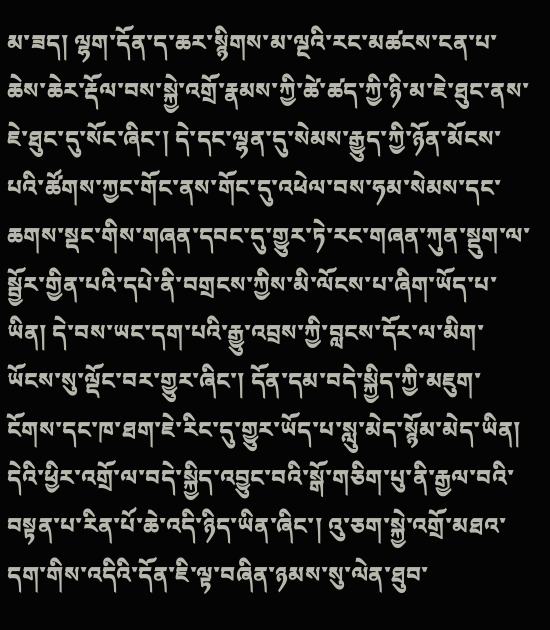མ་ཟད། ལྷག་དོན་ད་ཆར་སྙིགས་མ་ལྔའི་རང་མཚངས་ངན་པ་ཆེས་ཆེར་རྡོལ་བས་སྐྱེ་འགྲོ་རྣམས་ཀྱི་ཚེ་ཚད་ཀྱི་ཉི་མ་ཇེ་ཐུང་ནས་ཇེ་ཐུང་དུ་སོང་ཞིང་། དེ་དང་ལྷན་དུ་སེམས་རྒྱུད་ཀྱི་ཉོན་མོངས་པའི་ཚོགས་ཀྱང་གོང་ནས་གོང་དུ་འཕེལ་བས་ཧམ་སེམས་དང་ཆགས་སྡང་གིས་གཞན་དབང་དུ་གྱུར་ཏེ་རང་གཞན་ཀུན་སྡུག་ལ་སྦྱོར་གྱིན་པའི་དཔེ་ནི་བགྲངས་ཀྱིས་མི་ལོངས་པ་ཞིག་ཡོད་པ་ཡིན། དེ་བས་ཡང་དག་པའི་རྒྱུ་འབྲས་ཀྱི་བླངས་དོར་ལ་མིག་ཡོངས་སུ་ལྡོང་བར་གྱུར་ཞིང་། དོན་དམ་བདེ་སྐྱིད་ཀྱི་མཇུག་ངོགས་དང་ཁ་ཐག་ཇེ་རིང་དུ་གྱུར་ཡོད་པ་སླུ་མེད་སྙོམ་མེད་ཡིན། དེའི་ཕྱིར་འགྲོ་ལ་བདེ་སྐྱིད་འབྱུང་བའི་སྒོ་གཅིག་པུ་ནི་རྒྱལ་བའི་བསྟན་པ་རིན་པོ་ཆེ་འདི་ཉིད་ཡིན་ཞིང་། འུ་ཅག་སྐྱེ་འགྲོ་མཐའ་དག་གིས་འདིའི་དོན་ཇི་ལྟ་བཞིན་ཉམས་སུ་ལེན་ཐུབ་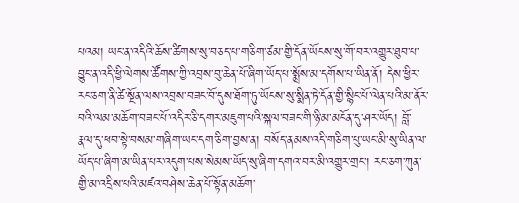པའམ། ཡང་ན་འདིའི་ཆོས་ཚིགས་སུ་བཅད་པ་གཅིག་ཙམ་གྱི་དོན་ཡོངས་སུ་གོ་བར་འགྱུར་ཐུབ་པ་བྱུང་ན་འདི་ཕྱི་ལེགས་ཚོགས་ཀྱི་འབྲས་བུ་ཆེན་པོ་ཞིག་ཡོད་པ་སྨྲོས་མ་དགོས་པ་ཡིན་ནོ། དེས་ཕྱིར་རང་ཅག་ནི་ཚེ་སྔོན་ལས་འབྲས་བཟང་བོ་དུས་ཐོག་ཏུ་ཡོངས་སུ་སྨིན་ཏེ་དོན་གྱི་སྙིང་པོ་ལེན་པའི་མ་ནོར་བའི་ལམ་མཆོག་བཟང་པོ་འདིར་ཅི་དགར་མཇུག་པའི་སྐལ་བཟང་གི་ཉི་མ་མངོན་དུ་ཤར་ཡོད། བློ་རྣལ་དུ་ཕབ་སྟེ་བསམ་གཞིག་ཡང་དག་ཅིག་བྱས་ན། བསོད་ནམས་འདི་གཅིག་པུ་ཡང་མི་སུ་ཡིན་ལ་ཡོད་པ་ཞིག་མ་ཡིན་པར་འདུག་པས་སེམས་ཡོད་སུ་ཞིག་དགའ་བར་མི་འགྱུར་གྲང་། རང་ཅག་ཀུན་གྱི་མ་འདྲིས་པའི་མཛའ་བཤེས་ཆེན་པོ་སྟོན་མཆོག་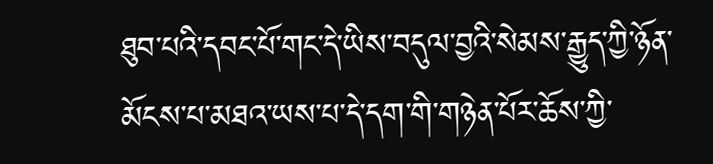ཐུབ་པའི་དབང་པོ་གང་དེ་ཡིས་བདུལ་བྱའི་སེམས་རྒྱུད་ཀྱི་ཉོན་མོངས་པ་མཐའ་ཡས་པ་དེ་དག་གི་གཉེན་པོར་ཆོས་ཀྱི་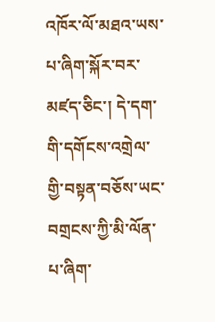འཁོར་ལོ་མཐའ་ཡས་པ་ཞིག་སྐོར་བར་མཛད་ཅིང་། དེ་དག་གི་དགོངས་འགྲེལ་གྱི་བསྟན་བཅོས་ཡང་བགྲངས་ཀྱི་མི་ལོན་པ་ཞིག་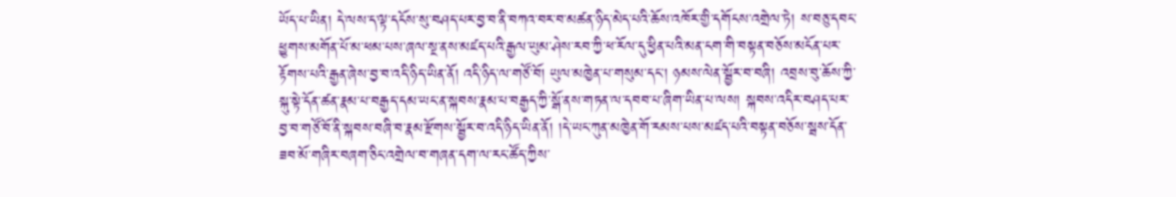ཡོད་པ་ཡིན། དེ་ལས་ད་ལྟ་དངོས་སུ་བཤད་པར་བྱ་བ་ནི་བཀའ་བར་བ་མཚན་ཉིད་མེད་པའི་ཆོས་འཁོར་གྱི་དགོངས་འགྲེལ་ཏེ། ས་བཅུ་དབང་ཕྱུགས་མགོན་པོ་མ་ཕམ་པས་ཞལ་སྔ་ནས་མཛད་པའི་རྒྱལ་ཡུམ་ཤེས་རབ་ཀྱི་ཕ་རོལ་དུ་ཕྱིན་པའི་མན་ངག་གི་བསྟན་བཅོས་མངོན་པར་རྟོགས་པའི་རྒྱན་ཞེས་བྱ་བ་འདི་ཉིད་ཡིན་ནོ། འདི་ཉིད་ལ་གཙོ་བོ། ཡུལ་མཁྱེན་པ་གསུམ་དང་། ཉམས་ལེན་སྦྱོར་བ་བཞི། འབྲས་བུ་ཆོས་ཀྱི་སྐུ་སྟེ་དོན་ཚན་རྣམ་པ་བརྒྱད་དམ་ཡང་ན་སྐབས་རྣམ་པ་བརྒྱད་ཀྱི་སྒོ་ནས་གཏན་ལ་དབབ་པ་ཞིག་ཡིན་པ་ལས། སྐབས་འདིར་བཤད་པར་བྱ་བ་གཙོ་བོ་ནི་སྐབས་བཞི་བ་རྣམ་རྫོགས་སྦྱོར་བ་འདི་ཉིད་ཡིན་ནོ། །དེ་ཡང་ཀུན་མཁྱེན་གོ་རམས་པས་མཛད་པའི་བསྟན་བཅོས་སྦས་དོན་ཟབ་མོ་གཞིར་བཞག་ཅིང་འགྲེལ་བ་གཞན་དག་ལ་རང་ཚོད་ཀྱིས་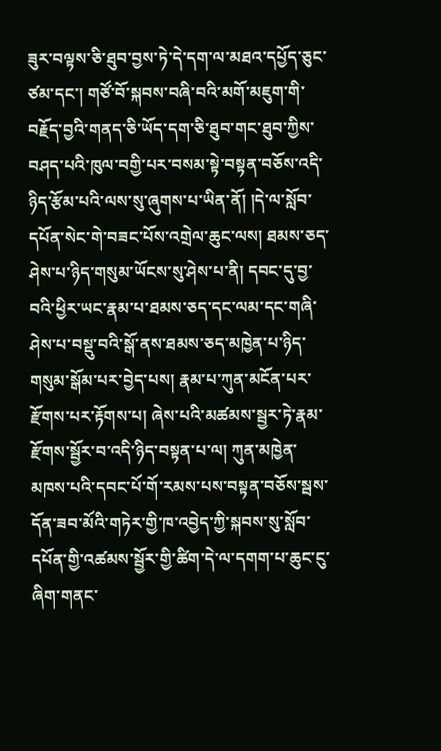ཟུར་བལྟས་ཅི་ཐུབ་བྱས་ཏེ་དེ་དག་ལ་མཐའ་དཔྱོད་ཅུང་ཙམ་དང་། གཙོ་བོ་སྐབས་བཞི་བའི་མགོ་མཇུག་གི་བརྗོད་བྱའི་གནད་ཅི་ཡོད་དག་ཅི་ཐུབ་གང་ཐུབ་ཀྱིས་བཤད་པའི་ཁུལ་བགྱི་པར་བསམ་སྟེ་བསྟན་བཅོས་འདི་ཉིད་རྩོམ་པའི་ལས་སུ་ཞུགས་པ་ཡིན་ནོ། །དེ་ལ་སློབ་དཔོན་སེང་གེ་བཟང་པོས་འགྲེལ་ཆུང་ལས། ཐམས་ཅད་ཤེས་པ་ཉིད་གསུམ་ཡོངས་སུ་ཤེས་པ་ནི། དབང་དུ་བྱ་བའི་ཕྱིར་ཡང་རྣམ་པ་ཐམས་ཅད་དང་ལམ་དང་གཞི་ཤེས་པ་བསྡུ་བའི་སྒོ་ནས་ཐམས་ཅད་མཁྱེན་པ་ཉིད་གསུམ་སྒོམ་པར་བྱེད་པས། རྣམ་པ་ཀུན་མངོན་པར་རྫོགས་པར་རྟོགས་པ། ཞེས་པའི་མཚམས་སྦྱར་ཏེ་རྣམ་རྫོགས་སྦྱོར་བ་འདི་ཉིད་བསྟན་པ་ལ། ཀུན་མཁྱེན་མཁས་པའི་དབང་པོ་གོ་རམས་པས་བསྟན་བཅོས་སྦས་དོན་ཟབ་མོའི་གཏེར་གྱི་ཁ་འབྱེད་ཀྱི་སྐབས་སུ་སློབ་དཔོན་གྱི་འཚམས་སྦྱོར་གྱི་ཚིག་དེ་ལ་དགག་པ་ཆུང་ངུ་ཞིག་གནང་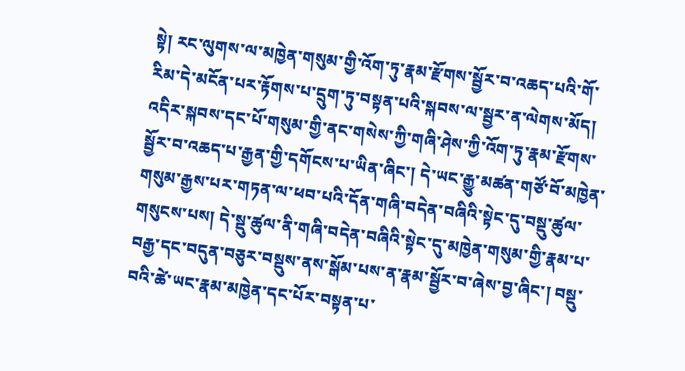སྟེ། རང་ལུགས་ལ་མཁྱེན་གསུམ་གྱི་འོག་ཏུ་རྣམ་རྫོགས་སྦྱོར་བ་འཆད་པའི་གོ་རིམ་དེ་མངོན་པར་རྟོགས་པ་དྲུག་ཏུ་བསྟན་པའི་སྐབས་ལ་སྦྱར་ན་ལེགས་མོད། འདིར་སྐབས་དང་པོ་གསུམ་གྱི་ནང་གསེས་ཀྱི་གཞི་ཤེས་ཀྱི་འོག་ཏུ་རྣམ་རྫོགས་སྦྱོར་བ་འཆད་པ་རྒྱན་གྱི་དགོངས་པ་ཡིན་ཞིང་། དེ་ཡང་རྒྱུ་མཚན་གཙོ་བོ་མཁྱེན་གསུམ་རྒྱས་པར་གཏན་ལ་ཕབ་པའི་དོན་གཞི་བདེན་བཞིའི་སྟེང་དུ་བསྡུ་ཚུལ་གསུངས་པས། དེ་སྡུ་ཚུལ་ནི་གཞི་བདེན་བཞིའི་སྟེང་དུ་མཁྱེན་གསུམ་གྱི་རྣམ་པ་བརྒྱ་དང་བདུན་བཅུར་བསྡུས་ནས་སྒོམ་པས་ན་རྣམ་སྦྱོར་བ་ཞེས་བྱ་ཞིང་། བསྡུ་བའི་ཚེ་ཡང་རྣམ་མཁྱེན་དང་པོར་བསྟན་པ་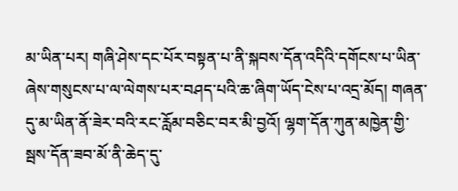མ་ཡིན་པར། གཞི་ཤེས་དང་པོར་བསྟན་པ་ནི་སྐབས་དོན་འདིའི་དགོངས་པ་ཡིན་ཞེས་གསུངས་པ་ལ་ལེགས་པར་བཤད་པའི་ཆ་ཞིག་ཡོད་ངེས་པ་འདྲ་མོད། གཞན་དུ་མ་ཡིན་ནོ་ཟེར་བའི་རང་རློམ་བཅིང་བར་མི་བྱའོ། ལྷག་དོན་ཀུན་མཁྱེན་གྱི་སྦས་དོན་ཟབ་མོ་ནི་ཆེད་དུ་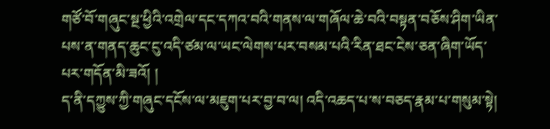གཙོ་བོ་གཞུང་སྔ་ཕྱིའི་འགྲེལ་དང་དཀའ་བའི་གནས་ལ་གཞོལ་ཆེ་བའི་བསྟན་བཅོས་ཤིག་ཡིན་པས་ན་གནད་ཆུང་ངུ་འདི་ཙམ་ལ་ཡང་ལེགས་པར་བསམ་པའི་རིན་ཐང་ངེས་ཅན་ཞིག་ཡོད་པར་གདོན་མི་ཟའོ། །
ད་ནི་དཀྱུས་ཀྱི་གཞུང་དངོས་ལ་མཇུག་པར་བྱ་བ་ལ། འདི་འཆད་པ་ས་བཅད་རྣམ་པ་གསུམ་སྟེ།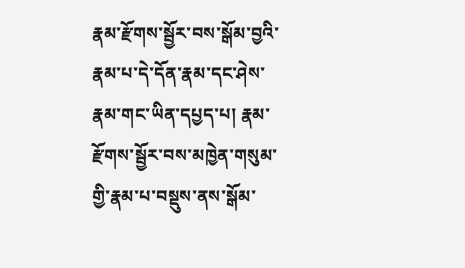རྣམ་རྫོགས་སྦྱོར་བས་སྒོམ་བྱའི་རྣམ་པ་དེ་དོན་རྣམ་དང་ཤེས་རྣམ་གང་ཡིན་དཔྱད་པ། རྣམ་རྫོགས་སྦྱོར་བས་མཁྱེན་གསུམ་གྱི་རྣམ་པ་བསྡུས་ནས་སྒོམ་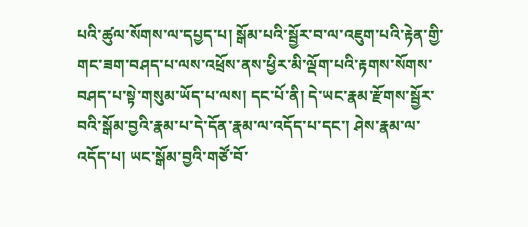པའི་ཚུལ་སོགས་ལ་དཔྱད་པ། སྒོམ་པའི་སྦྱོར་བ་ལ་འཇུག་པའི་རྟེན་གྱི་གང་ཟག་བཤད་པ་ལས་འཕྲོས་ནས་ཕྱིར་མི་ལྡོག་པའི་རྟགས་སོགས་བཤད་པ་སྟེ་གསུམ་ཡོད་པ་ལས། དང་པོ་ནི། དེ་ཡང་རྣམ་རྫོགས་སྦྱོར་བའི་སྒོམ་བྱའི་རྣམ་པ་དེ་དོན་རྣམ་ལ་འདོད་པ་དང་། ཤེས་རྣམ་ལ་འདོད་པ། ཡང་སྒོམ་བྱའི་གཙོ་བོ་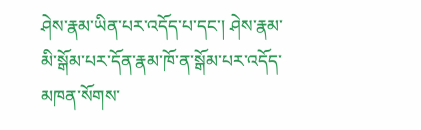ཤེས་རྣམ་ཡིན་པར་འདོད་པ་དང་། ཤེས་རྣམ་མི་སྒོམ་པར་དོན་རྣམ་ཁོ་ན་སྒོམ་པར་འདོད་མཁན་སོགས་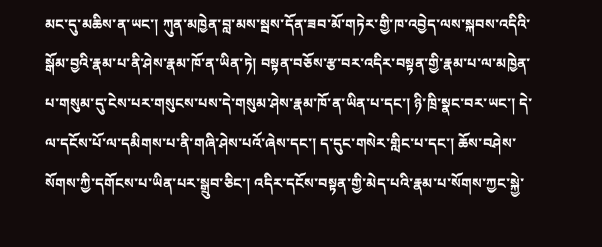མང་དུ་མཆིས་ན་ཡང་། ཀུན་མཁྱེན་བླ་མས་སྦས་དོན་ཟབ་མོ་གཏེར་གྱི་ཁ་འབྱེད་ལས་སྐབས་འདིའི་སྒོམ་བྱའི་རྣམ་པ་ནི་ཤེས་རྣམ་ཁོ་ན་ཡིན་ཏེ། བསྟན་བཅོས་རྩ་བར་འདིར་བསྟན་གྱི་རྣམ་པ་ལ་མཁྱེན་པ་གསུམ་དུ་ངེས་པར་གསུངས་པས་དེ་གསུམ་ཤེས་རྣམ་ཁོ་ན་ཡིན་པ་དང་། ཉི་ཁྲི་སྣང་བར་ཡང་། དེ་ལ་དངོས་པོ་ལ་དམིགས་པ་ནི་གཞི་ཤེས་པའོ་ཞེས་དང་། ད་དུང་གསེར་གླིང་པ་དང་། ཆོས་བཤེས་སོགས་ཀྱི་དགོངས་པ་ཡིན་པར་སྒྲུབ་ཅིང་། འདིར་དངོས་བསྟན་གྱི་མེད་པའི་རྣམ་པ་སོགས་ཀྱང་སྐྱེ་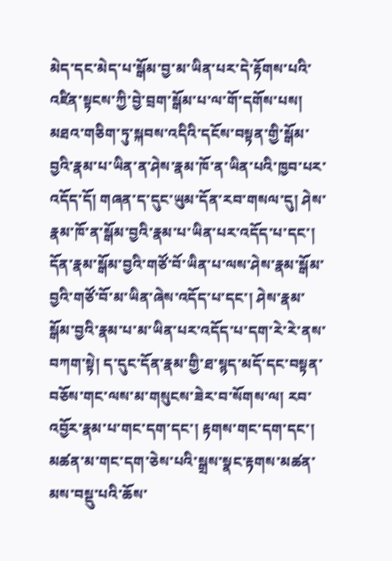མེད་དང་མེད་པ་སྒོམ་བྱ་མ་ཡིན་པར་དེ་རྟོགས་པའི་འཛིན་སྟངས་ཀྱི་བྱེ་བྲག་སྒོམ་པ་ལ་གོ་དགོས་པས། མཐའ་གཅིག་ཏུ་སྐབས་འདིའི་དངོས་བསྟན་གྱི་སྒོམ་བྱའི་རྣམ་པ་ཡིན་ན་ཤེས་རྣམ་ཁོ་ན་ཡིན་པའི་ཁྱབ་པར་འདོད་དོ། གཞན་ད་དུང་ཡུམ་དོན་རབ་གསལ་དུ། ཤེས་རྣམ་ཁོ་ན་སྒོམ་བྱའི་རྣམ་པ་ཡིན་པར་འདོད་པ་དང་། དོན་རྣམ་སྒོམ་བྱའི་གཙོ་བོ་ཡིན་པ་ལས་ཤེས་རྣམ་སྒོམ་བྱའི་གཙོ་བོ་མ་ཡིན་ཞེས་འདོད་པ་དང་། ཤེས་རྣམ་སྒོམ་བྱའི་རྣམ་པ་མ་ཡིན་པར་འདོད་པ་དག་རེ་རེ་ནས་བཀག་སྟེ། ད་དུང་དོན་རྣམ་གྱི་ཐ་སྙད་མདོ་དང་བསྟན་བཅོས་གང་ལས་མ་གསུངས་ཟེར་བ་སོགས་ལ། རབ་འབྱོར་རྣམ་པ་གང་དག་དང་། རྟགས་གང་དག་དང་། མཚན་མ་གང་དག་ཅེས་པའི་སྒྲས་སྣང་རྟགས་མཚན་མས་བསྡུ་པའི་ཆོས་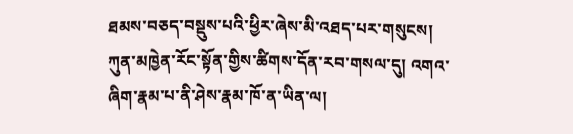ཐམས་བཅད་བསྡུས་པའི་ཕྱིར་ཞེས་མི་འཐད་པར་གསུངས། ཀུན་མཁྱེན་རོང་སྟོན་གྱིས་ཚིགས་དོན་རབ་གསལ་དུ། འགའ་ཞིག་རྣམ་པ་ནི་ཤེས་རྣམ་ཁོ་ན་ཡིན་ལ།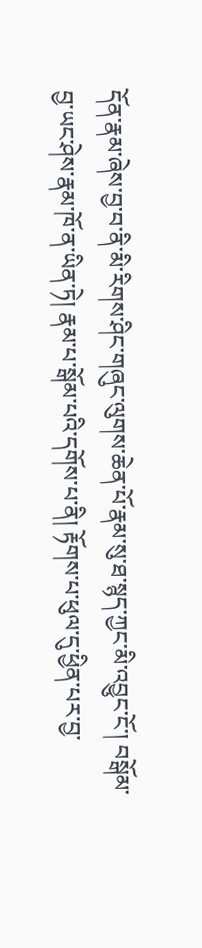དོན་རྣམ་ཞེས་བྱ་བ་ནི་མི་རིགས་ཤིང་གཞུང་ལུགས་ཆེན་པོ་རྣམ་སུ་ཐ་སྙད་ཀྱང་མི་འབྱུང་ངོ་། བསྒོམ་བྱ་ཡང་ཤེས་རྣམ་ཁོ་ན་ཡིན་ཏེ། རྣམ་པ་སྒོམ་པའི་དགོས་པ་ནི། རྟོགས་པ་ཕུལ་དུ་ཕྱིན་པར་བྱ་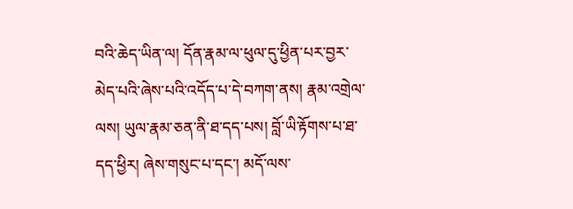བའི་ཆེད་ཡིན་ལ། དོན་རྣམ་ལ་ཕུལ་དུ་ཕྱིན་པར་བྱར་མེད་པའི་ཞེས་པའི་འདོད་པ་དེ་བཀག་ནས། རྣམ་འགྲེལ་ལས། ཡུལ་རྣམ་ཅན་ནི་ཐ་དད་པས། བློ་ཡི་རྟོགས་པ་ཐ་དད་ཕྱིར། ཞེས་གསུང་པ་དང་། མདོ་ལས་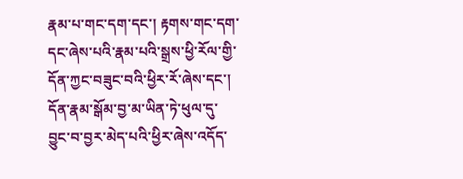རྣམ་པ་གང་དག་དང་། རྟགས་གང་དག་དང་ཞེས་པའི་རྣམ་པའི་སྒྲས་ཕྱི་རོལ་གྱི་དོན་ཀྱང་བཟུང་བའི་ཕྱིར་རོ་ཞེས་དང་། དོན་རྣམ་སྒོམ་བྱ་མ་ཡིན་ཏེ་ཕུལ་དུ་བྱུང་བ་བྱར་མེད་པའི་ཕྱིར་ཞེས་འདོད་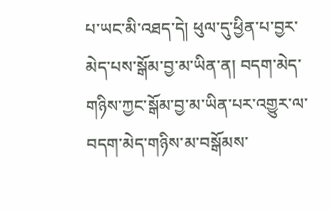པ་ཡང་མི་འཐད་དེ། ཕུལ་དུ་ཕྱིན་པ་བྱར་མེད་པས་སྒོམ་བྱ་མ་ཡིན་ན། བདག་མེད་གཉིས་ཀྱང་སྒོམ་བྱ་མ་ཡིན་པར་འགྱུར་ལ་བདག་མེད་གཉིས་མ་བསྒོམས་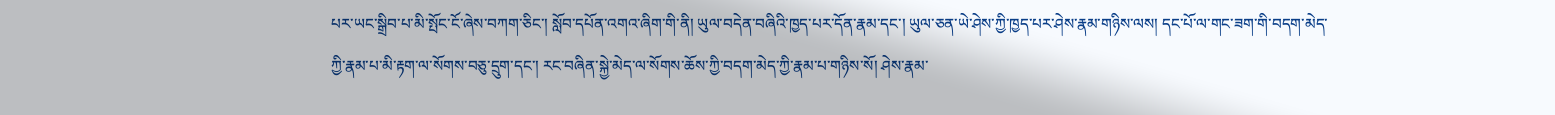པར་ཡང་སྒྲིབ་པ་མི་སྤོང་ངོ་ཞེས་བཀག་ཅིང་། སློབ་དཔོན་འགའ་ཞིག་གི་ནི། ཡུལ་བདེན་བཞིའི་ཁྱད་པར་དོན་རྣམ་དང་། ཡུལ་ཅན་ཡེ་ཤེས་ཀྱི་ཁྱད་པར་ཤེས་རྣམ་གཉིས་ལས། དང་པོ་ལ་གང་ཟག་གི་བདག་མེད་ཀྱི་རྣམ་པ་མི་རྟག་ལ་སོགས་བཅུ་དྲུག་དང་། རང་བཞིན་སྐྱེ་མེད་ལ་སོགས་ཆོས་ཀྱི་བདག་མེད་ཀྱི་རྣམ་པ་གཉིས་སོ། ཤེས་རྣམ་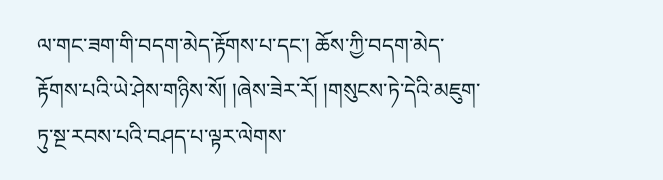ལ་གང་ཟག་གི་བདག་མེད་རྟོགས་པ་དང་། ཆོས་ཀྱི་བདག་མེད་རྟོགས་པའི་ཡེ་ཤེས་གཉིས་སོ། །ཞེས་ཟེར་རོ། །གསུངས་ཏེ་དེའི་མཇུག་ཏུ་སྔ་རབས་པའི་བཤད་པ་ལྟར་ལེགས་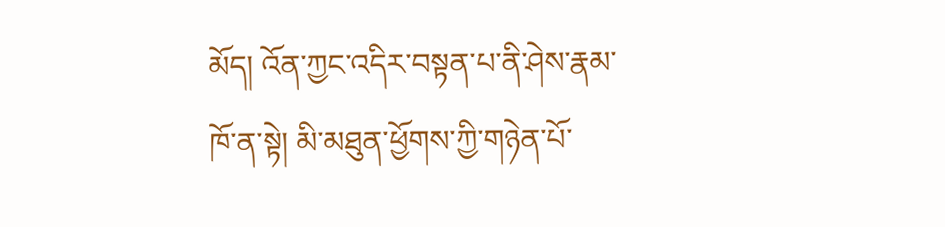མོད། འོན་ཀྱང་འདིར་བསྟན་པ་ནི་ཤེས་རྣམ་ཁོ་ན་སྟེ། མི་མཐུན་ཕྱོགས་ཀྱི་གཉེན་པོ་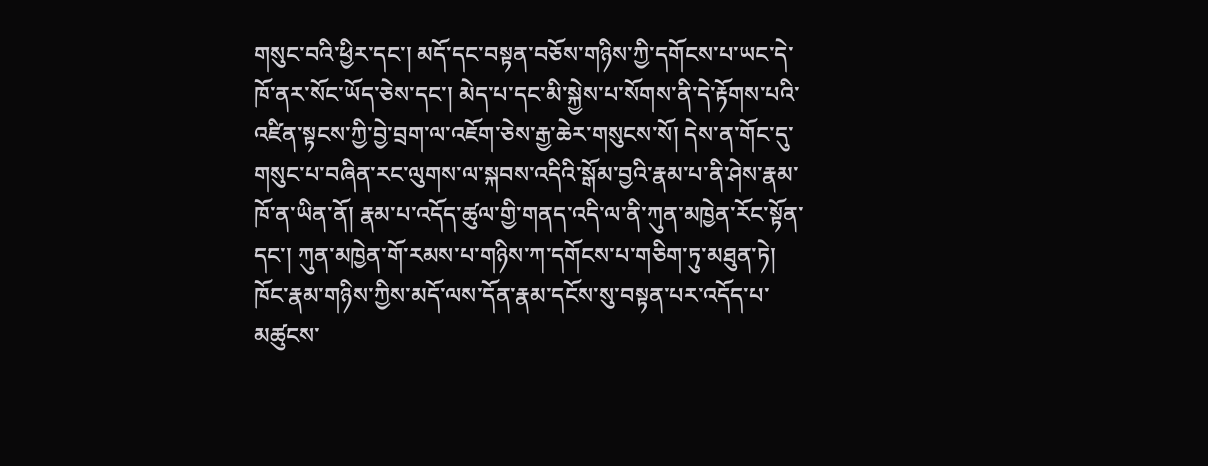གསུང་བའི་ཕྱིར་དང་། མདོ་དང་བསྟན་བཅོས་གཉིས་ཀྱི་དགོངས་པ་ཡང་དེ་ཁོ་ནར་སོང་ཡོད་ཅེས་དང་། མེད་པ་དང་མི་སྐྱེས་པ་སོགས་ནི་དེ་རྟོགས་པའི་འཛིན་སྟངས་ཀྱི་བྱེ་བྲག་ལ་འཇོག་ཅེས་རྒྱ་ཆེར་གསུངས་སོ། དེས་ན་གོང་དུ་གསུང་པ་བཞིན་རང་ལུགས་ལ་སྐབས་འདིའི་སྒོམ་བྱའི་རྣམ་པ་ནི་ཤེས་རྣམ་ཁོ་ན་ཡིན་ནོ། རྣམ་པ་འདོད་ཚུལ་གྱི་གནད་འདི་ལ་ནི་ཀུན་མཁྱེན་རོང་སྟོན་དང་། ཀུན་མཁྱེན་གོ་རམས་པ་གཉིས་ཀ་དགོངས་པ་གཅིག་ཏུ་མཐུན་ཏེ། ཁོང་རྣམ་གཉིས་ཀྱིས་མདོ་ལས་དོན་རྣམ་དངོས་སུ་བསྟན་པར་འདོད་པ་མཚུངས་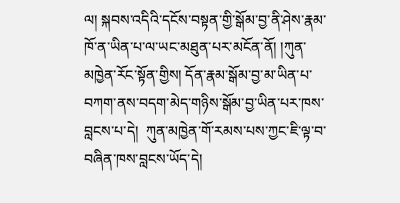ལ། སྐབས་འདིའི་དངོས་བསྟན་གྱི་སྒོམ་བྱ་ནི་ཤེས་རྣམ་ཁོ་ན་ཡིན་པ་ལ་ཡང་མཐུན་པར་མངོན་ནོ། །ཀུན་མཁྱེན་རོང་སྟོན་གྱིས། དོན་རྣམ་སྒོམ་བྱ་མ་ཡིན་པ་བཀག་ནས་བདག་མེད་གཉིས་སྒོམ་བྱ་ཡིན་པར་ཁས་བླངས་པ་དེ།  ཀུན་མཁྱེན་གོ་རམས་པས་ཀྱང་ཇི་ལྟ་བ་བཞིན་ཁས་བླངས་ཡོད་དེ།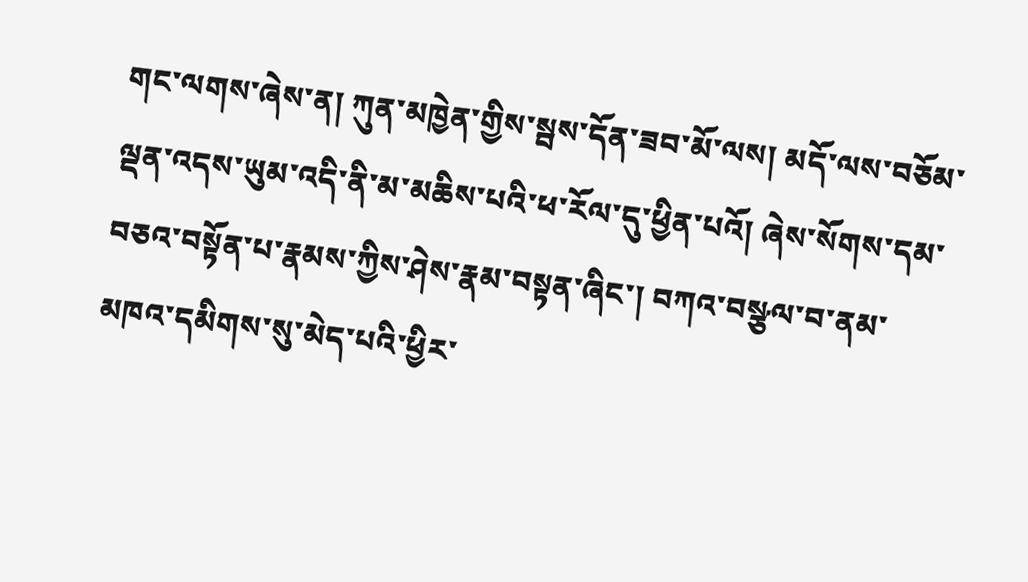གང་ལགས་ཞེས་ན། ཀུན་མཁྱེན་གྱིས་སྦས་དོན་ཟབ་མོ་ལས། མདོ་ལས་བཅོམ་ལྡན་འདས་ཡུམ་འདི་ནི་མ་མཆིས་པའི་ཕ་རོལ་དུ་ཕྱིན་པའོ། ཞེས་སོགས་དམ་བཅའ་བསྟོན་པ་རྣམས་ཀྱིས་ཤེས་རྣམ་བསྟན་ཞིང་། བཀའ་བསྩལ་བ་ནམ་མཁའ་དམིགས་སུ་མེད་པའི་ཕྱིར་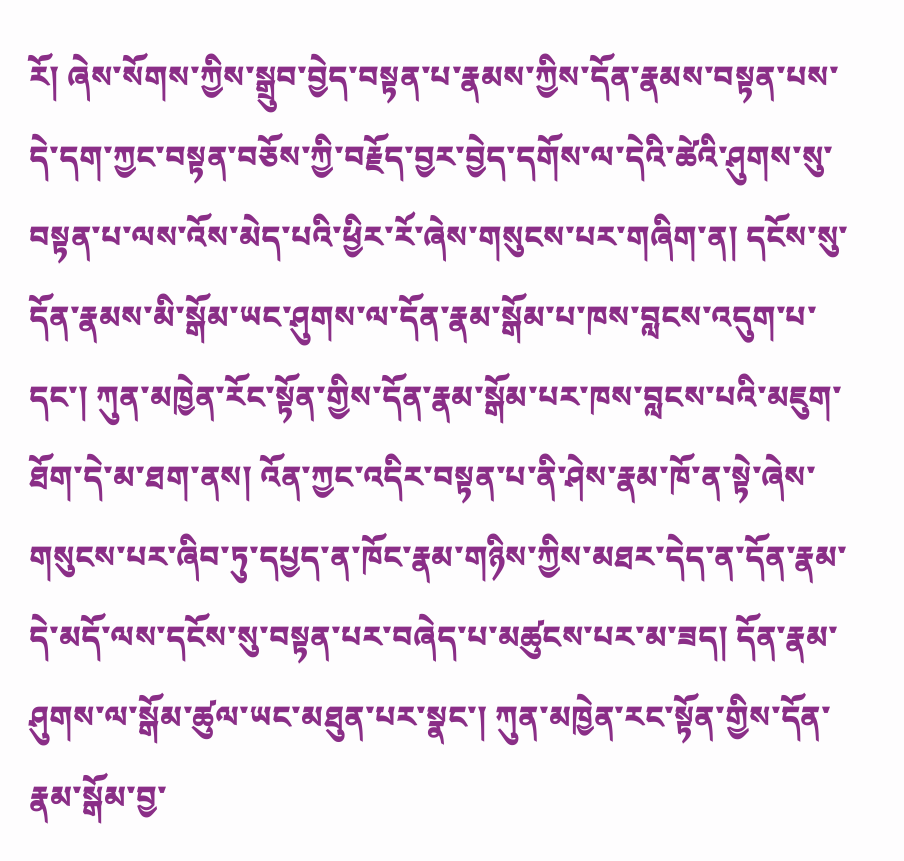རོ། ཞེས་སོགས་ཀྱིས་སྒྲུབ་བྱེད་བསྟན་པ་རྣམས་ཀྱིས་དོན་རྣམས་བསྟན་པས་དེ་དག་ཀྱང་བསྟན་བཅོས་ཀྱི་བརྗོད་བྱར་བྱེད་དགོས་ལ་དེའི་ཚེའི་ཤུགས་སུ་བསྟན་པ་ལས་འོས་མེད་པའི་ཕྱིར་རོ་ཞེས་གསུངས་པར་གཞིག་ན། དངོས་སུ་དོན་རྣམས་མི་སྒོམ་ཡང་ཤུགས་ལ་དོན་རྣམ་སྒོམ་པ་ཁས་བླངས་འདུག་པ་དང་། ཀུན་མཁྱེན་རོང་སྟོན་གྱིས་དོན་རྣམ་སྒོམ་པར་ཁས་བླངས་པའི་མཇུག་ཐོག་དེ་མ་ཐག་ནས། འོན་ཀྱང་འདིར་བསྟན་པ་ནི་ཤེས་རྣམ་ཁོ་ན་སྟེ་ཞེས་གསུངས་པར་ཞིབ་ཏུ་དཔྱད་ན་ཁོང་རྣམ་གཉིས་ཀྱིས་མཐར་དེད་ན་དོན་རྣམ་དེ་མདོ་ལས་དངོས་སུ་བསྟན་པར་བཞེད་པ་མཚུངས་པར་མ་ཟད། དོན་རྣམ་ཤུགས་ལ་སྒོམ་ཚུལ་ཡང་མཐུན་པར་སྣང་། ཀུན་མཁྱེན་རང་སྟོན་གྱིས་དོན་རྣམ་སྒོམ་བྱ་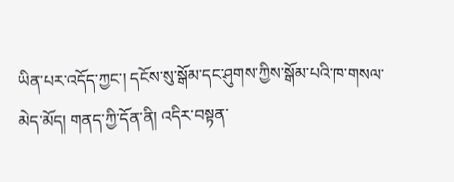ཡིན་པར་འདོད་ཀྱང་། དངོས་སུ་སྒོམ་དང་ཤུགས་ཀྱིས་སྒོམ་པའི་ཁ་གསལ་མེད་མོད། གནད་ཀྱི་དོན་ནི། འདིར་བསྟན་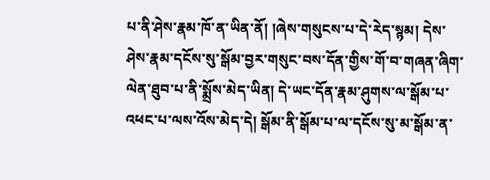པ་ནི་ཤེས་རྣམ་ཁོ་ན་ཡིན་ནོ། །ཞེས་གསུངས་པ་དེ་རེད་སྙམ། དེས་ཤེས་རྣམ་དངོས་སུ་སྒོམ་བྱར་གསུང་བས་དོན་གྱིས་གོ་བ་གཞན་ཞིག་ལེན་ཐུབ་པ་ནི་སྨྲོས་མེད་ཡིན། དེ་ཡང་དོན་རྣམ་ཤུགས་ལ་སྒོམ་པ་འཕང་པ་ལས་འོས་མེད་དེ། སྒོམ་ནི་སྒོམ་པ་ལ་དངོས་སུ་མ་སྒོམ་ན་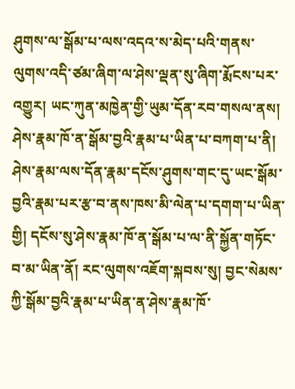ཤུགས་ལ་སྒོམ་པ་ལས་འདའ་ས་མེད་པའི་གནས་ལུགས་འདི་ཙམ་ཞིག་ལ་ཤེས་ལྡན་སུ་ཞིག་རྨོངས་པར་འགྱུར། ཡང་ཀུན་མཁྱེན་གྱི་ཡུམ་དོན་རབ་གསལ་ནས། ཤེས་རྣམ་ཁོ་ན་སྒོམ་བྱའི་རྣམ་པ་ཡིན་པ་བཀག་པ་ནི། ཤེས་རྣམ་ལས་དོན་རྣམ་དངོས་ཤུགས་གང་དུ་ཡང་སྒོམ་བྱའི་རྣམ་པར་རྩ་བ་ནས་ཁས་མི་ལེན་པ་དགག་པ་ཡིན་གྱི། དངོས་སུ་ཤེས་རྣམ་ཁོ་ན་སྒོམ་པ་ལ་ནི་སྐྱོན་གཏོང་བ་མ་ཡིན་ནོ། རང་ལུགས་འཇོག་སྐབས་སུ། བྱང་སེམས་ཀྱི་སྒོམ་བྱའི་རྣམ་པ་ཡིན་ན་ཤེས་རྣམ་ཁོ་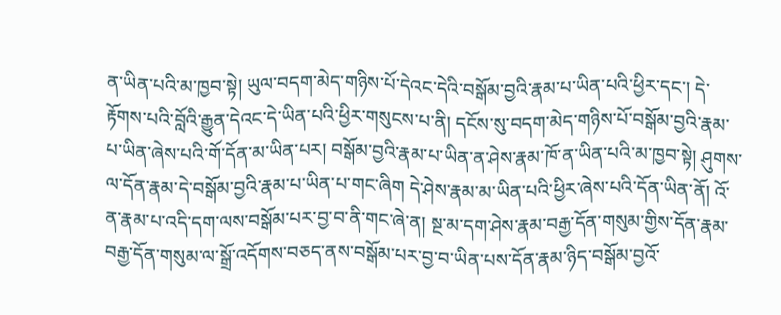ན་ཡིན་པའི་མ་ཁྱབ་སྟེ། ཡུལ་བདག་མེད་གཉིས་པོ་དེའང་དེའི་བསྒོམ་བྱའི་རྣམ་པ་ཡིན་པའི་ཕྱིར་དང་། དེ་རྟོགས་པའི་བློའི་རྒྱུན་དེའང་དེ་ཡིན་པའི་ཕྱིར་གསུངས་པ་ནི། དངོས་སུ་བདག་མེད་གཉིས་པོ་བསྒོམ་བྱའི་རྣམ་པ་ཡིན་ཞེས་པའི་གོ་དོན་མ་ཡིན་པར། བསྒོམ་བྱའི་རྣམ་པ་ཡིན་ན་ཤེས་རྣམ་ཁོ་ན་ཡིན་པའི་མ་ཁྱབ་སྟེ། ཤུགས་ལ་དོན་རྣམ་དེ་བསྒོམ་བྱའི་རྣམ་པ་ཡིན་པ་གང་ཞིག དེ་ཤེས་རྣམ་མ་ཡིན་པའི་ཕྱིར་ཞེས་པའི་དོན་ཡིན་ནོ། འོ་ན་རྣམ་པ་འདི་དག་ལས་བསྒོམ་པར་བྱ་བ་ནི་གང་ཞེ་ན། སྔ་མ་དག་ཤེས་རྣམ་བརྒྱ་དོན་གསུམ་གྱིས་དོན་རྣམ་བརྒྱ་དོན་གསུམ་ལ་སྒྲོ་འདོགས་བཅད་ནས་བསྒོམ་པར་བྱ་བ་ཡིན་པས་དོན་རྣམ་ཉིད་བསྒོམ་བྱའོ་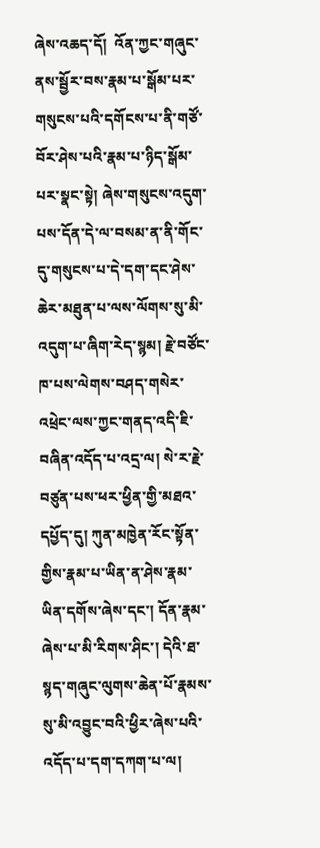ཞེས་འཆད་དོ།  འོན་ཀྱང་གཞུང་ནས་སྦྱོར་བས་རྣམ་པ་སྒོམ་པར་གསུངས་པའི་དགོངས་པ་ནི་གཙོ་བོར་ཤེས་པའི་རྣམ་པ་ཉིད་སྒོམ་པར་སྣང་སྟེ། ཞེས་གསུངས་འདུག་པས་དོན་དེ་ལ་བསམ་ན་ནི་གོང་དུ་གསུངས་པ་དེ་དག་དང་ཤེས་ཆེར་མཐུན་པ་ལས་ལོགས་སུ་མི་འདུག་པ་ཞིག་རེད་སྙམ། རྗེ་བཙོང་ཁ་པས་ལེགས་བཤད་གསེར་འཕྲེང་ལས་ཀྱང་གནད་འདི་ཇི་བཞིན་འདོད་པ་འདྲ་ལ། སེ་ར་རྗེ་བཙུན་པས་ཕར་ཕྱིན་གྱི་མཐའ་དཔྱོད་དུ། ཀུན་མཁྱེན་རོང་སྟོན་གྱིས་རྣམ་པ་ཡིན་ན་ཤེས་རྣམ་ཡིན་དགོས་ཞེས་དང་། དོན་རྣམ་ཞེས་པ་མི་རིགས་ཤིང་། དེའི་ཐ་སྙད་གཞུང་ལུགས་ཆེན་པོ་རྣམས་སུ་མི་འབྱུང་བའི་ཕྱིར་ཞེས་པའི་འདོད་པ་དག་དཀག་པ་ལ།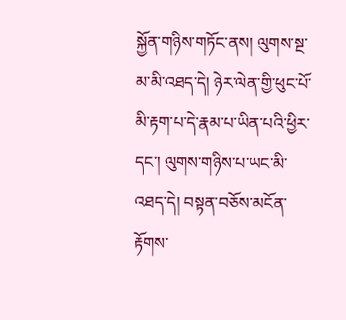སྐྱོན་གཉིས་གཏོང་ནས། ལུགས་སྔ་མ་མི་འཐད་དེ། ཉེར་ལེན་གྱི་ཕུང་པོ་མི་རྟག་པ་དེ་རྣམ་པ་ཡིན་པའི་ཕྱིར་དང་། ལུགས་གཉིས་པ་ཡང་མི་འཐད་དེ། བསྟན་བཅོས་མངོན་རྟོགས་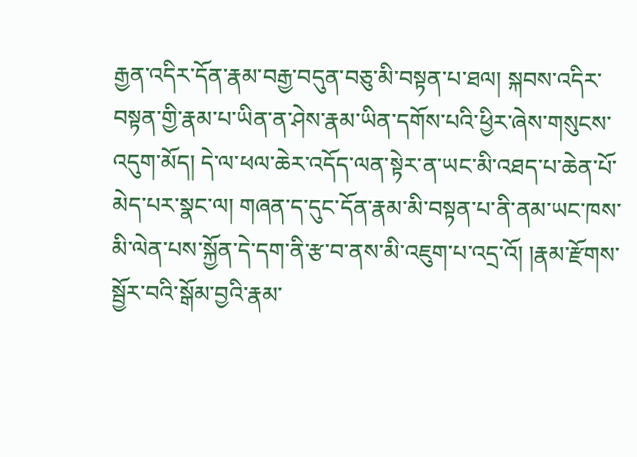རྒྱན་འདིར་དོན་རྣམ་བརྒྱ་བདུན་བཅུ་མི་བསྟན་པ་ཐལ། སྐབས་འདིར་བསྟན་གྱི་རྣམ་པ་ཡིན་ན་ཤེས་རྣམ་ཡིན་དགོས་པའི་ཕྱིར་ཞེས་གསུངས་འདུག་མོད། དེ་ལ་ཕལ་ཆེར་འདོད་ལན་སྟེར་ན་ཡང་མི་འཐད་པ་ཆེན་པོ་མེད་པར་སྣང་ལ། གཞན་ད་དུང་དོན་རྣམ་མི་བསྟན་པ་ནི་ནམ་ཡང་ཁས་མི་ལེན་པས་སྐྱོན་དེ་དག་ནི་རྩ་བ་ནས་མི་འཇུག་པ་འདྲ་འོ། །རྣམ་རྫོགས་སྦྱོར་བའི་སྒོམ་བྱའི་རྣམ་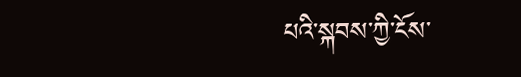པའི་སྐབས་ཀྱི་ངོས་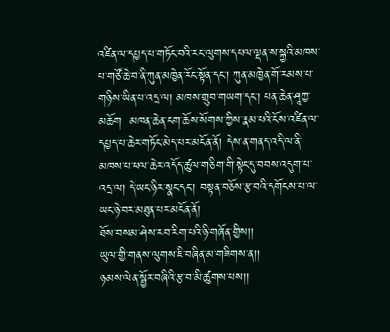འཛིན་ལ་དཔྱད་པ་གཏོང་བའི་རང་ལུགས་དཔལ་ལྡན་ས་སྐྱའི་མཁས་པ་གཙོ་ཆེ་བ་ནི་ཀུན་མཁྱེན་རོང་སྟོན་དང་། ཀུན་མཁྱེན་གོ་རམས་པ་གཉིས་ཡིན་པ་འདྲ་ལ། མཁས་གྲུབ་གཡག་དང་། པན་ཆེན་ཤཱཀྱ་མཆོག  མཁན་ཆེན་ངག་ཆོས་སོགས་ཀྱིས་རྣམ་པའི་ངོས་འཛིན་ལ་དཔྱད་པ་ཆེར་གཏོང་མེད་པར་མངོན་ནོ། དེས་ན་གནད་འདི་ལ་ནི་མཁས་པ་ཕལ་ཆེར་འདོད་ཚུལ་གཅིག་གི་སྟེང་དུ་བབས་འདུག་པ་འདྲ་ལ། དེ་ཡང་ཉིར་སྣང་དང་། བསྟན་བཅོས་རྩ་བའི་དགོངས་པ་ལ་ཡང་ཉེ་བར་མཐུན་པར་མངོན་ནོ།
ཐོས་བསམ་ཤེས་རབ་རིག་པའི་ཉི་གཞོན་གྱིས།།
ཡུལ་གྱི་གནས་ལུགས་ཇི་བཞིན་མ་གཟིགས་ན།།
ཉམས་ལེན་སྦྱོར་བཞིའི་རྩ་བ་མི་ཚུགས་པས།།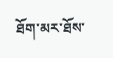ཐོག་མར་ཐོས་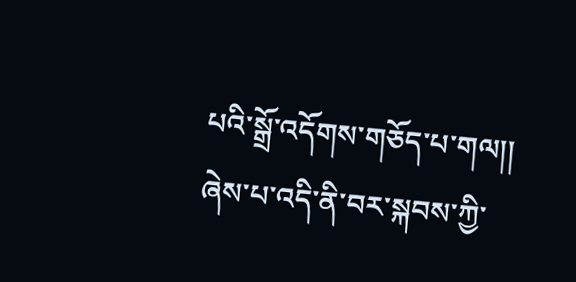པའི་སྒྲོ་འདོགས་གཅོད་པ་གལ།།
ཞེས་པ་འདི་ནི་བར་སྐབས་ཀྱི་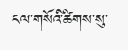ངལ་གསོའི་ཚིགས་སུ་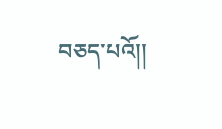བཅད་པའོ།།